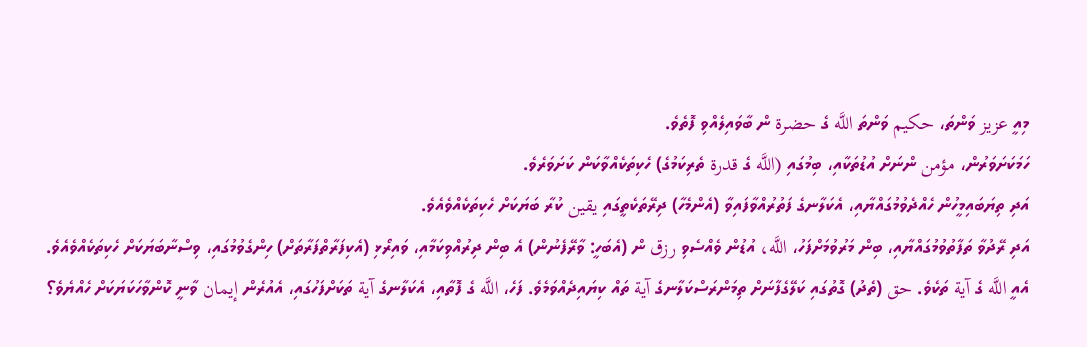މިއީ عزيز ވަންތަ، حكيم ވަންތަ اللَّه ގެ حضرة ން ބާވައިލެއްވި ފޮތެވެ.
ހަމަކަށަވަރުން، مؤمن ންނަށް އުޑުތަކާއި، ބިމުގައި (اللَّه ގެ قدرة ތެރިކަމުގެ) ހެކިތަކެއްވާކަން ކަށަވަރެވެ.
އަދި ތިޔަބައިމީހުން ހެއްދެވުމުގައްޔާއި، އެކަލާނގެ ފަތުރުއްވާފައިވާ (އެންމެހާ) ދިރޭތަކެތީގައި يقين ކުރާ ބަޔަކަށް ހެކިތަކެއްވެއެވެ.
އަދި ރޭދުވާ ތަފާތުވުމުގައްޔާއި، ބިން މަރުވުމަށްފަހު، اللَّه، އުޑުން ވެއްސެވި رزق ން (އެބަހީ: ވާރޭފެނުން) އެ ބިން ދިރުއްވިކަމާއި، ވައިރޯޅި (އެކިފަރާތްފަރާތަށް) ހިންގެވުމުގައި، ވިސްނާބަޔަކަށް ހެކިތަކެއްވެއެވެ.
އެއީ اللَّه ގެ آية ތަކެވެ. حق (ތެދު) ގޮތުގައި ކަލޭގެފާނަށް ތިމަންރަސްކަލާނގެ آية ތައް ކިޔައިދެއްވަމެވެ. ފަހެ، اللَّه ގެ ފޮތާއި، އެކަލާނގެ آية ތަކަށްފަހުގައި، އެއުރެން إيمان ވާނީ ކޮންވާހަކަޔަކަށް ހެއްޔެވެ؟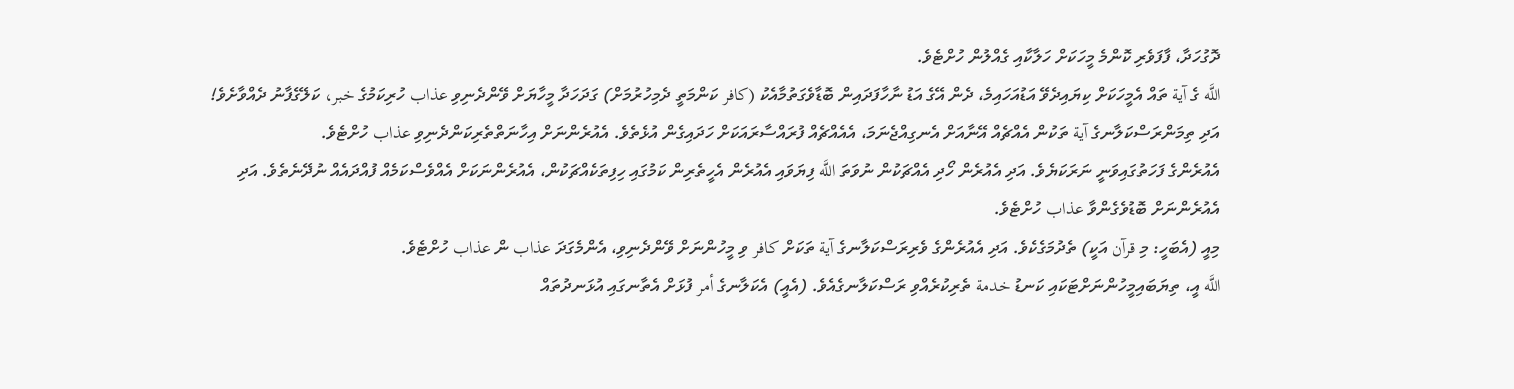ދޮގުހަދާ، ފާފަވެރި ކޮންމެ މީހަކަށް ހަލާކާއި ގެއްލުން ހުށްޓެވެ.
اللَّه ގެ آية ތައް އެމީހަކަށް ކިޔައިދެވޭ އަޑުއަހައިމެ، ދެން އޭގެ އަޑު ނާހާފަދައިން ބޮޑާވެގަތުމާއެކު (كافر ކަންމަތީ ދެމިހުރުމަށް) ގަދަހަދާ މީހާޔަށް ވޭންދެނިވި عذاب ހުރިކަމުގެ خبر، ކަލޭގެފާނު ދެއްވާށެވެ!
އަދި ތިމަންރަސްކަލާނގެ آية ތަކުން އެއްޗެއް އޭނާއަށް އެނގިއްޖެނަމަ، އެއެއްޗެއް ފުރައްސާރައަކަށް ހަދައިގެން އުޅެތެވެ. އެއުރެންނަށް އިހާނަތްތެރިކަންދެނިވި عذاب ހުށްޓެވެ.
އެއުރެންގެ ފަހަތުގައިވަނީ ނަރަކަޔެވެ. އަދި އެއުރެން ހޯދި އެއްޗަކުން ނުވަތަ اللَّه ފިޔަވައި އެއުރެން އެހީތެރިން ކަމުގައި ހިފިތަކެއްޗަކުން، އެއުރެންނަކަށް އެއްވެސްކަމެއް ފުއްދައެއް ނުދޭނެތެވެ. އަދި އެއުރެންނަށް ބޮޑުވެގެންވާ عذاب ހުށްޓެވެ.
މިއީ (އެބަހީ: މި قرآن އަކީ) ތެދުމަގެކެވެ. އަދި އެއުރެންގެ ވެރިރަސްކަލާނގެ آية ތަކަށް كافر ވި މީހުންނަށް ވޭންދެނިވި، އެންމެގަދަ عذاب ން عذاب ހުށްޓެވެ.
اللَّه އީ، ތިޔަބައިމީހުންނަށްޓަކައި ކަނޑު خدمة ތެރިކުރެއްވި ރަސްކަލާނގެއެވެ. (އެއީ) އެކަލާނގެ أمر ފުޅަށް އެތާނގައި އުޅަނދުތައް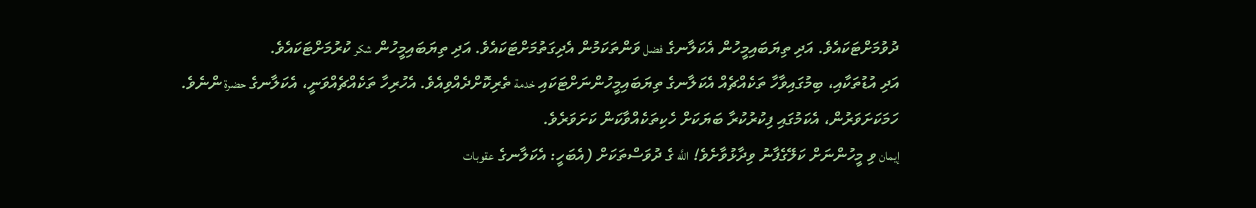ދުވުމަށްޓަކައެވެ. އަދި ތިޔަބައިމީހުން އެކަލާނގެ فضل ވަންތަކަމުން އެދިގަތުމަށްޓަކައެވެ. އަދި ތިޔަބައިމީހުން شكر ކުރުމަށްޓަކައެވެ.
އަދި އުޑުތަކާއި، ބިމުގައިވާހާ ތަކެއްޗެއް އެކަލާނގެ ތިޔަބައިމީހުންނަށްޓަކައި خدمة ތެރިކޮށްދެއްވިއެވެ. އެހުރިހާ ތަކެއްޗެއްވަނީ، އެކަލާނގެ حضرة ންނެވެ. ހަމަކަށަވަރުން، އެކަމުގައި ފިކުރުކުރާ ބަޔަކަށް ހެކިތަކެއްވާކަން ކަށަވަރެވެ.
إيمان ވި މީހުންނަށް ކަލޭގެފާނު ވިދާޅުވާށެވެ! اللَّه ގެ ދުވަސްތަކަށް (އެބަހީ: އެކަލާނގެ عقوبات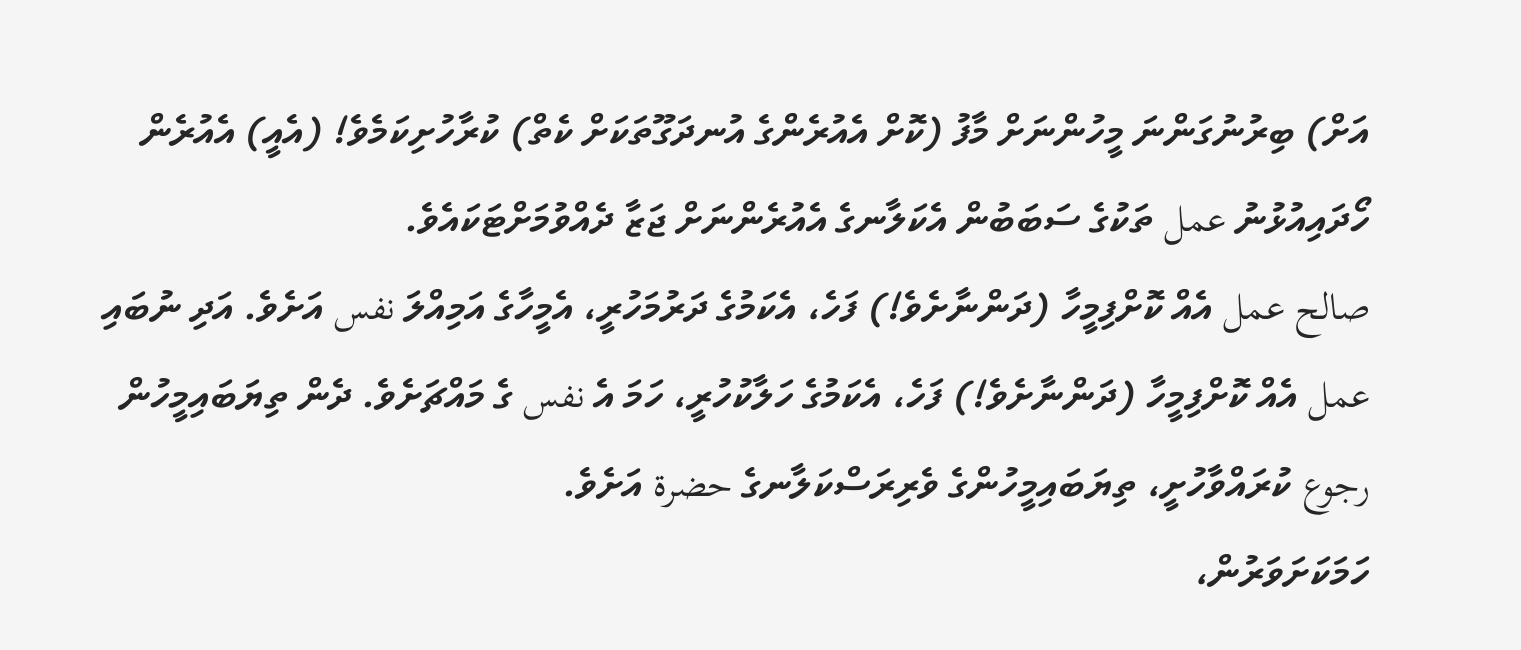އަށް) ބިރުނުގަންނަ މީހުންނަށް މާފު (ކޮށް އެއުރެންގެ އުނދަގޫތަކަށް ކެތް) ކުރާހުށިކަމެވެ! (އެއީ) އެއުރެން ހޯދައިއުޅުނު عمل ތަކުގެ ސަބަބުން އެކަލާނގެ އެއުރެންނަށް ޖަޒާ ދެއްވުމަށްޓަކައެވެ.
صالح عمل އެއް ކޮށްފިމީހާ (ދަންނާށެވެ!) ފަހެ، އެކަމުގެ ދަރުމަހުރީ، އެމީހާގެ އަމިއްލަ نفس އަށެވެ. އަދި ނުބައި عمل އެއް ކޮށްފިމީހާ (ދަންނާށެވެ!) ފަހެ، އެކަމުގެ ހަލާކުހުރީ، ހަމަ އެ نفس ގެ މައްޗަށެވެ. ދެން ތިޔަބައިމީހުން رجوع ކުރައްވާހުށީ، ތިޔަބައިމީހުންގެ ވެރިރަސްކަލާނގެ حضرة އަށެވެ.
ހަމަކަށަވަރުން،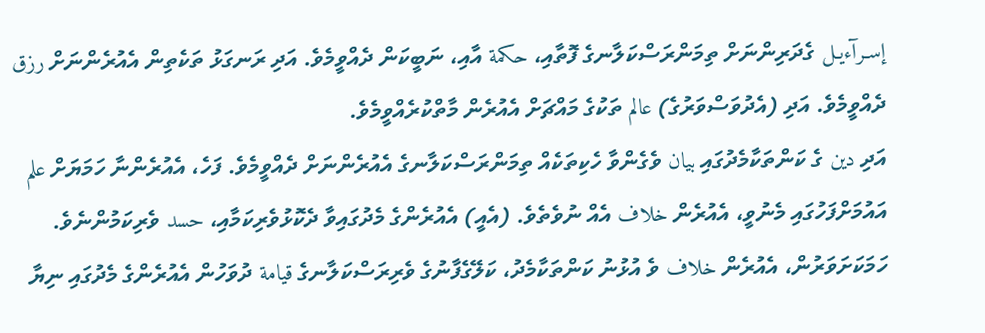إسـرآءيـل ގެދަރިންނަށް ތިމަންރަސްކަލާނގެ ފޮތާއި، حكمة އާއި، ނަބީކަން ދެއްވީމެވެ. އަދި ރަނގަޅު ތަކެތިން އެއުރެންނަށް رزق ދެއްވީމެވެ. އަދި (އެދުވަސްވަރުގެ) عالم ތަކުގެ މައްޗަށް އެއުރެން މާތްކުރެއްވީމެވެ.
އަދި دين ގެ ކަންތަކާމެދުގައި بيان ވެގެންވާ ހެކިތަކެއް ތިމަންރަސްކަލާނގެ އެއުރެންނަށް ދެއްވީމެވެ. ފަހެ، އެއުރެންނާ ހަމަޔަށް علم އައުމަށްފަހުގައި މެނުވީ، އެއުރެން خلاف އެއް ނުވެތެވެ. (އެއީ) އެއުރެންގެ މެދުގައިވާ ދެކޮޅުވެރިކަމާއި، حسد ވެރިކަމުންނެވެ. ހަމަކަށަވަރުން، އެއުރެން خلاف ވެ އުޅުނު ކަންތަކާމެދު، ކަލޭގެފާނުގެ ވެރިރަސްކަލާނގެ قيامة ދުވަހުން އެއުރެންގެ މެދުގައި ނިޔާ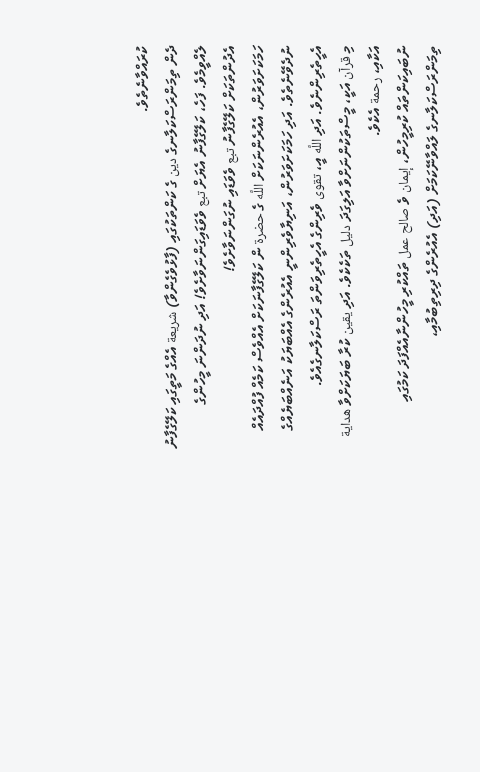ކުރައްވާނެތެވެ.
ދެން ތިމަންރަސްކަލާނގެ دين ގެ ކަންތަކުގައި (ފާޅުވެގެންވާ) شريعة އެއްގެ މަތީގައި ކަލޭގެފާނު ލެއްވީމެވެ. ފަހެ، ކަލޭގެފާނު އެޔަށް تبع ވެވަޑައިގަންނަވާށެވެ! އަދި ނުދަންނަ މީހުންގެ އެދުންތަކަށް ކަލޭގެފާނު تبع ވެވަޑައި ނުގަންނަވާށެވެ!
ހަމަކަށަވަރުން، އެއުރެންނަކަށް اللَّه ގެ حضرة ން ކަލޭގެފާނަކަށް އެއްވެސް ކަމެއް ފުއްދައެއް ނުދެވޭނެތެވެ. އަދި ހަމަކަށަވަރުން، އަނިޔާވެރިންނީ އެއުރެންގެ އެއްބަޔަކު އަނެއްބަޔެއްގެ އެހީތެރިންނެވެ. އަދި اللَّه އީ، تقوى ވެރިންގެ އެހީތެރިވަންތަ ރަސްކަލާނގެއެވެ.
މި قرآن އަކީ، މީސްތަކުންނަށްވާ އަލިގަދަ دليل ތަކެކެވެ. އަދި يقين ކުރާ ބަޔަކަށްވާ هداية އަކާއި، رحمة އެކެވެ.
ނުބައިކަންތައް ކުރިމީހުން، إيمان ވެ صالح عمل ތައްކުރި މީހުންނާއެއްފަދަ ކަމުގައި ތިމަންރަސްކަލާނގެ ލައްވާނޭކަމަށް (އަދި) އެއުރެންގެ ދިރިތިބުމާއި،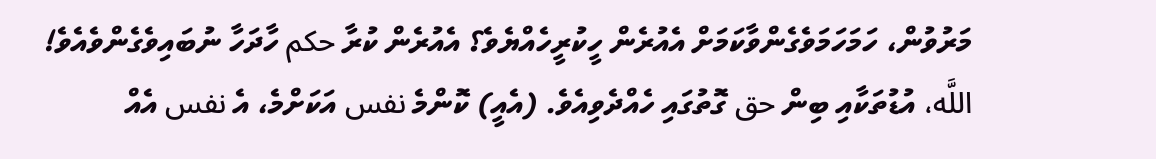މަރުވުން، ހަމަހަމަވެގެންވާކަމަށް އެއުރެން ހީކުރީހެއްޔެވެ؟ އެއުރެން ކުރާ حكم ހާދަހާ ނުބައިވެގެންވެއެވެ!
اللَّه، އުޑުތަކާއި ބިން حق ގޮތުގައި ހެއްދެވިއެވެ. (އެއީ) ކޮންމެ نفس އަކަށްމެ، އެ نفس އެއް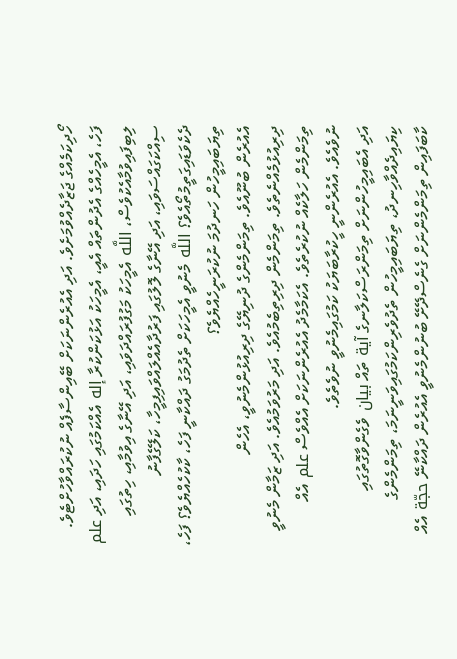ހޯދިކަމެއްގެ ޖަޒާދެއްވުމަށެވެ. އަދި އެއުރެންނަކަށް ބޭއިންސާފެއް ނުކުރައްވާހުށްޓެވެ.
ފަހެ، އެމީހެއްގެ އެދުންތައް އެއީ، އެމީހަކު އަޅުކަންކުރާ إله އެއްކަމުގައި ހަދައި، އަދި علم ލިބިފައިވުމާއެކުވެސް، اللَّه އެމީހަކު މަގުފުރައްދަވައި، އަދި އޭނާގެ އިވުމާއި، ހިތުގައި ސިއްކަގައްސަވައި، އަދި އޭނާގެ ލޮލުގައި ފަރުދާއެއްލައްވައިފިމީހާ، ކަލޭގެފާނު ދެކެވަޑައިގަތީމުތޯއެވެ؟ اللَّه މެނުވީ އެމީހަކަށް ތެދުމަގު ދައްކާނީ ފަހެ، ކާކުހެއްޔެވެ؟ ފަހެ، ތިޔަބައިމީހުން ހަނދުމަ ނުކުރަނީހެއްޔެވެ؟
އެއުރެން ބުނޫއެވެ. ތިމަންމެންގެ ދުނިޔޭގެ ދިރިއުޅުންމެނުވީ، އެހެން ދިރިއުޅުމެއްނެތެވެ. ތިމަންމެން ދިރިތިބެމުއެވެ. އަދި މަރުވަމުއެވެ. އަދި ޒަމާން މެނުވީ ތިމަންމެން ހަލާކެއް ނުކުރެތެވެ. އެކަމާމެދު އެއުރެންނަކަށް އެއްވެސް علم އެއް ނުވެއެވެ. އެއުރެންނީ ހީކުރާބަޔަކު ކަމުގައިމެނުވީ ނުވެތެވެ.
އަދި އެބައިމީހުންނަށް ތިމަންރަސްކަލާނގެ آية ތައް بيان ވެގެންވާގޮތުގައި ކިޔައިދެއްވާހިނދު، ތިޔަބައިމީހުން ތެދުވެރިންކަމުގައިވަނީނަމަ، ތިމަންމެންގެ ކާބަފައިން ތިމަންމެންނަށް ގެނެސްދޭށޭ ބުނުންމެނުވީ އެއުރެން ދައްކާނޭ حجّة އެއް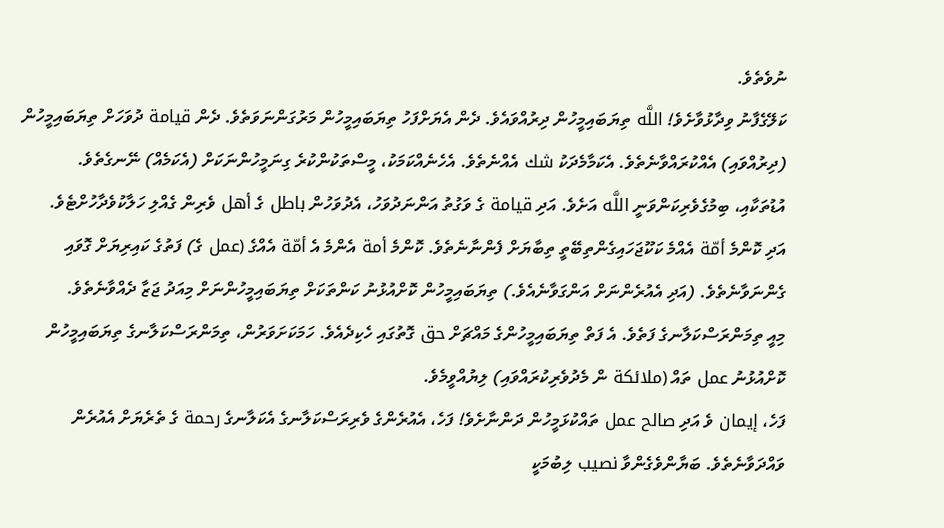ނުވެތެވެ.
ކަލޭގެފާނު ވިދާޅުވާށެވެ! اللَّه ތިޔަބައިމީހުން ދިރުއްވައެވެ. ދެން އެޔަށްފަހު ތިޔަބައިމީހުން މަރުގަންނަވަތެވެ. ދެން قيامة ދުވަހަށް ތިޔަބައިމީހުން (ދިރުއްވައި) އެއްކުރައްވާނެތެވެ. އެކަމާމެދަކު شك އެއްނެތެވެ. އެހެނެއްކަމަކު، މީސްތަކުންކުރެ ގިނަމީހުންނަކަށް (އެކަމެއް) ނޭނގެތެވެ.
އުޑުތަކާއި، ބިމުގެވެރިކަންވަނީ اللَّه އަށެވެ. އަދި قيامة ގެ ވަގުތު އަންނަދުވަހު، އެދުވަހުން باطل ގެ أهل ވެރިން ގެއްލި ހަލާކުވެދާހުށްޓެވެ.
އަދި ކޮންމެ أمّة އެއްމެ ކަކޫޖަހައިގެންތިބޭތީ ތިބާޔަށް ފެންނާނެތެވެ. ކޮންމެ أمة އެންމެ އެ أمّة އެއްގެ (عمل ގެ) ފަތުގެ ކައިރިޔަށް ގޮވައި ގެންނަވާނެތެވެ. (އަދި އެއުރެންނަށް އަންގަވާނެއެވެ.) ތިޔަބައިމީހުން ކޮށްއުޅުނު ކަންތަކަށް ތިޔަބައިމީހުންނަށް މިއަދު ޖަޒާ ދެއްވާނެތެވެ.
މިއީ ތިމަންރަސްކަލާނގެ ފަތެވެ. އެ ފަތް ތިޔަބައިމީހުންގެ މައްޗަށް حق ގޮތުގައި ހެކިދެއެވެ. ހަމަކަށަވަރުން، ތިމަންރަސްކަލާނގެ ތިޔަބައިމީހުން ކޮށްއުޅުނު عمل ތައް (ملائكة ން މެދުވެރިކުރައްވައި) ލިޔުއްވީމެވެ.
ފަހެ، إيمان ވެ އަދި صالح عمل ތައްކުޅަމީހުން ދަންނާށެވެ! ފަހެ، އެއުރެންގެ ވެރިރަސްކަލާނގެ އެކަލާނގެ رحمة ގެ ތެރެޔަށް އެއުރެން ވައްދަވާނެތެވެ. ބަޔާންވެގެންވާ نصيب ލިބުމަކީ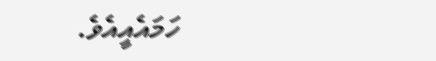ހަމައެއީއެވެ.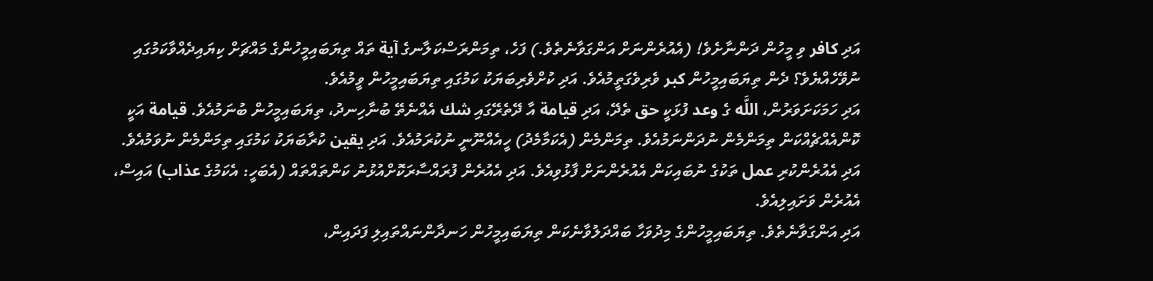އަދި كافر ވި މީހުން ދަންނާށެވެ! (އެއުރެންނަށް އަންގަވާނެތެވެ.) ފަހެ، ތިމަންރަސްކަލާނގެ آية ތައް ތިޔަބައިމީހުންގެ މައްޗަށް ކިޔައިދެއްވާކަމުގައި ނުވޭހެއްޔެވެ؟ ދެން ތިޔަބައިމީހުން كبر ވެރިވެގަތީމުއެވެ. އަދި ކުށްވެރިބަޔަކު ކަމުގައި ތިޔަބައިމީހުން ވީމުއެވެ.
އަދި ހަމަކަށަވަރުން، اللَّه ގެ وعد ފުޅަކީ حق ތެދޭ، އަދި قيامة އާ ދޭތެރޭގައި شك އެއްނެތޭ ބުނާހިނދު، ތިޔަބައިމީހުން ބުނަމުއެވެ. قيامة އަކީ ކޮންއެއްޗެއްކަން ތިމަންމެން ނުދަންނަމުއެވެ. ތިމަންމެން (އެކަމާމެދު) ހީއެއްނޫނީ ނުކުރަމުއެވެ. އަދި يقين ކުރާބަޔަކު ކަމުގައި ތިމަންމެން ނުވަމުއެވެ.
އަދި އެއުރެންކުރި عمل ތަކުގެ ނުބައިކަން އެއުރެންނަށް ފާޅުވިއެވެ. އަދި އެއުރެން ފުރައްސާރަކޮށްއުޅުނު ކަންތައްތައް (އެބަހީ: އެކަމުގެ عذاب) އައިސް، އެއުރެން ވަށައިލިއެވެ.
އަދި އަންގަވާނެތެވެ. ތިޔަބައިމީހުންގެ މިދުވަހާ ބައްދަލުވާނެކަން ތިޔަބައިމީހުން ހަނދާންނައްތައިލި ފަދައިން،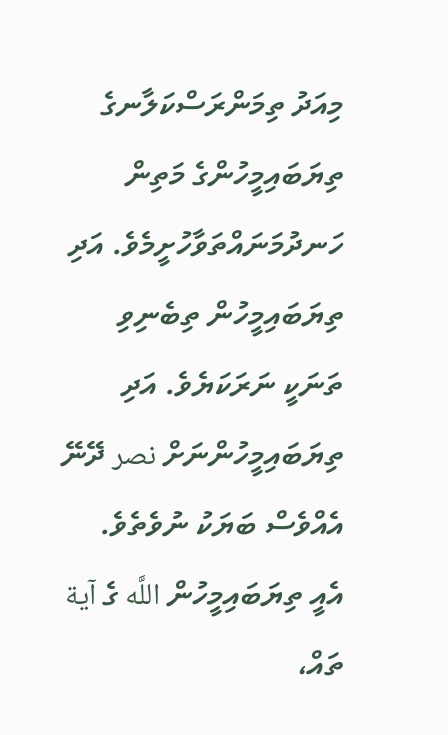މިއަދު ތިމަންރަސްކަލާނގެ ތިޔަބައިމީހުންގެ މަތިން ހަނދުމަނައްތަވާހުށީމެވެ. އަދި ތިޔަބައިމީހުން ތިބެނިވި ތަނަކީ ނަރަކަޔެވެ. އަދި ތިޔަބައިމީހުންނަށް نصر ދޭނޭ އެއްވެސް ބަޔަކު ނުވެތެވެ.
އެއީ ތިޔަބައިމީހުން اللَّه ގެ آية ތައް،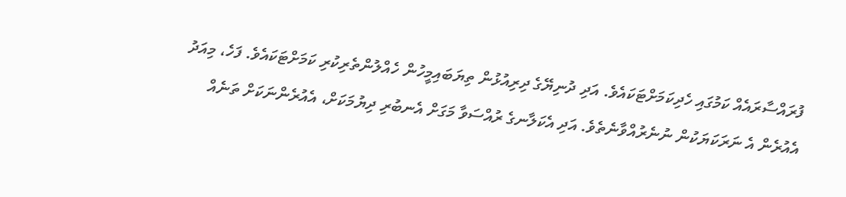ފުރައްސާރައެއް ކަމުގައި ހެދިކަމަށްޓަކައެވެ. އަދި ދުނިޔޭގެ ދިރިއުޅުން ތިޔަބައިމީހުން ހެއްލުންތެރިކުރި ކަމަށްޓަކައެވެ. ފަހެ، މިއަދު އެއުރެން އެ ނަރަކަޔަކުން ނުނެރުއްވާނެތެވެ. އަދި އެކަލާނގެ ރުއްސަވާ މަގަށް އެނބުރި ދިޔުމަކަށް، އެއުރެންނަކަށް ތަނެއް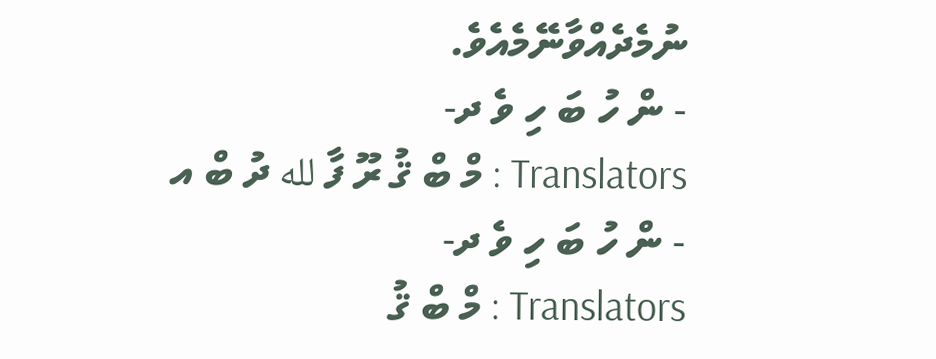ނުމެދެއްވާނޭމެއެވެ.
- ން ހު ބަ ހި ވެ ދ-
Translators : މް ބް ޤު ރޫ ފާ لله ދު ބް އ
- ން ހު ބަ ހި ވެ ދ-
Translators : މް ބް ޤު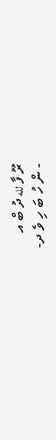ރޫ ފާ لله ދު ބް އ
- ން ހު ބަ ހި ވެ ދ-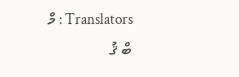Translators : މް ބް ޤު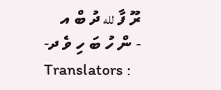ރޫ ފާ لله ދު ބް އ
- ން ހު ބަ ހި ވެ ދ-
Translators :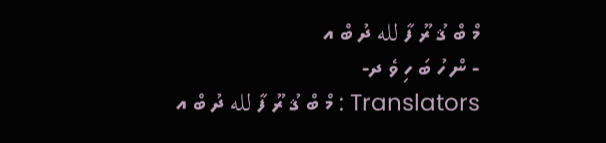މް ބް ޤު ރޫ ފާ لله ދު ބް އ
- ން ހު ބަ ހި ވެ ދ-
Translators : މް ބް ޤު ރޫ ފާ لله ދު ބް އ